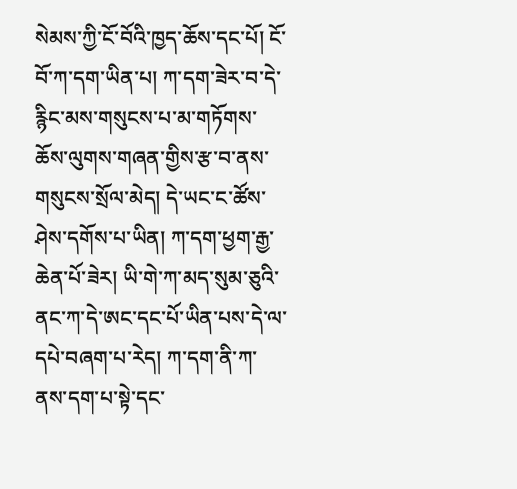སེམས་ཀྱི་ངོ་བོའི་ཁྱད་ཆོས་དང་པོ། ངོ་བོ་ཀ་དག་ཡིན་པ། ཀ་དག་ཟེར་བ་དེ་རྙིང་མས་གསུངས་པ་མ་གཏོགས་ཆོས་ལུགས་གཞན་གྱིས་རྩ་བ་ནས་གསུངས་སྲོལ་མེད། དེ་ཡང་ང་ཚོས་ཤེས་དགོས་པ་ཡིན། ཀ་དག་ཕྱག་རྒྱ་ཆེན་པོ་ཟེར། ཡི་གེ་ཀ་མད་སུམ་ཅུའི་ནང་ཀ་དེ་ཨང་དང་པོ་ཡིན་པས་དེ་ལ་དཔེ་བཞག་པ་རེད། ཀ་དག་ནི་ཀ་ནས་དག་པ་སྟེ་དང་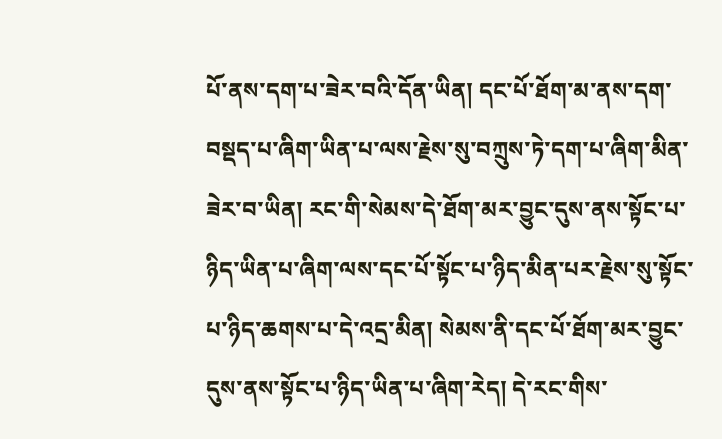པོ་ནས་དག་པ་ཟེར་བའི་དོན་ཡིན། དང་པོ་ཐོག་མ་ནས་དག་བསྡད་པ་ཞིག་ཡིན་པ་ལས་རྗེས་སུ་བཀྲུས་ཏེ་དག་པ་ཞིག་མིན་ཟེར་བ་ཡིན། རང་གི་སེམས་དེ་ཐོག་མར་བྱུང་དུས་ནས་སྟོང་པ་ཉིད་ཡིན་པ་ཞིག་ལས་དང་པོ་སྟོང་པ་ཉིད་མིན་པར་རྗེས་སུ་སྟོང་པ་ཉིད་ཆགས་པ་དེ་འདྲ་མིན། སེམས་ནི་དང་པོ་ཐོག་མར་བྱུང་དུས་ནས་སྟོང་པ་ཉིད་ཡིན་པ་ཞིག་རེད། དེ་རང་གིས་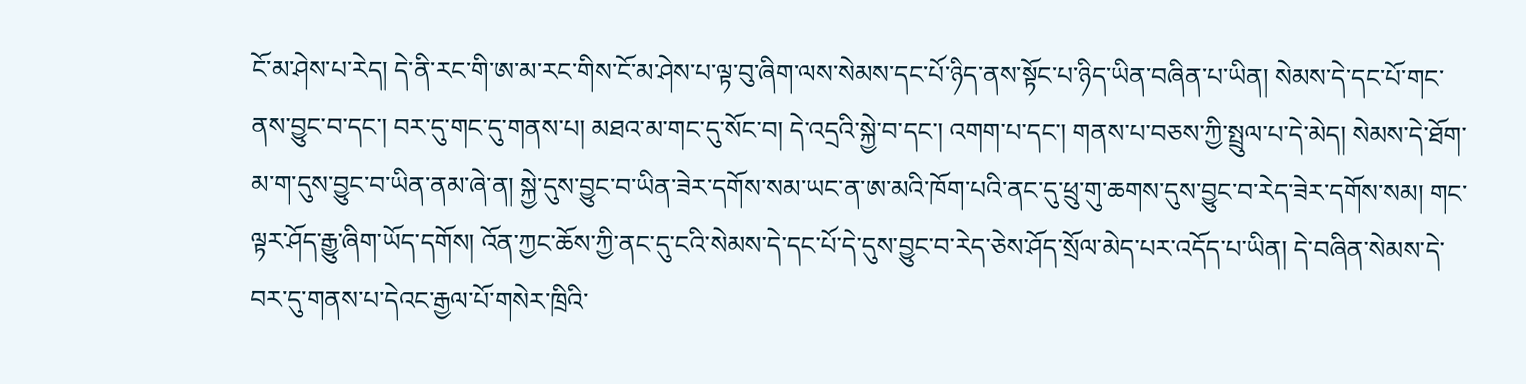ངོ་མ་ཤེས་པ་རེད། དེ་ནི་རང་གི་ཨ་མ་རང་གིས་ངོ་མ་ཤེས་པ་ལྟ་བུ་ཞིག་ལས་སེམས་དང་པོ་ཉིད་ནས་སྟོང་པ་ཉིད་ཡིན་བཞིན་པ་ཡིན། སེམས་དེ་དང་པོ་གང་ནས་བྱུང་བ་དང་། བར་དུ་གང་དུ་གནས་པ། མཐའ་མ་གང་དུ་སོང་བ། དེ་འདྲའི་སྐྱེ་བ་དང་། འགག་པ་དང་། གནས་པ་བཅས་ཀྱི་སྤྲུལ་པ་དེ་མེད། སེམས་དེ་ཐོག་མ་ག་དུས་བྱུང་བ་ཡིན་ནམ་ཞེ་ན། སྐྱེ་དུས་བྱུང་བ་ཡིན་ཟེར་དགོས་སམ་ཡང་ན་ཨ་མའི་ཁོག་པའི་ནང་དུ་ཕྲུ་གུ་ཆགས་དུས་བྱུང་བ་རེད་ཟེར་དགོས་སམ། གང་ལྟར་ཤོད་རྒྱུ་ཞིག་ཡོད་དགོས། འོན་ཀྱང་ཆོས་ཀྱི་ནང་དུ་ངའི་སེམས་དེ་དང་པོ་དེ་དུས་བྱུང་བ་རེད་ཅེས་ཤོད་སྲོལ་མེད་པར་འདོད་པ་ཡིན། དེ་བཞིན་སེམས་དེ་བར་དུ་གནས་པ་དེའང་རྒྱལ་པོ་གསེར་ཁྲིའི་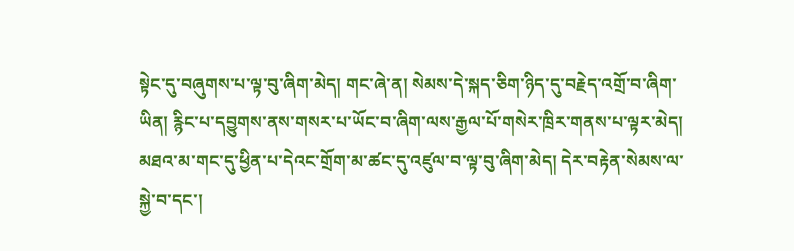སྟེང་དུ་བཞུགས་པ་ལྟ་བུ་ཞིག་མེད། གང་ཞེ་ན། སེམས་དེ་སྐད་ཅིག་ཉིད་དུ་བརྗེད་འགྲོ་བ་ཞིག་ཡིན། རྙིང་པ་དབྱུགས་ནས་གསར་པ་ཡོང་བ་ཞིག་ལས་རྒྱལ་པོ་གསེར་ཁྲིར་གནས་པ་ལྟར་མེད། མཐའ་མ་གང་དུ་ཕྱིན་པ་དེའང་གྲོག་མ་ཚང་དུ་འཛུལ་བ་ལྟ་བུ་ཞིག་མེད། དེར་བརྟེན་སེམས་ལ་སྐྱེ་བ་དང་།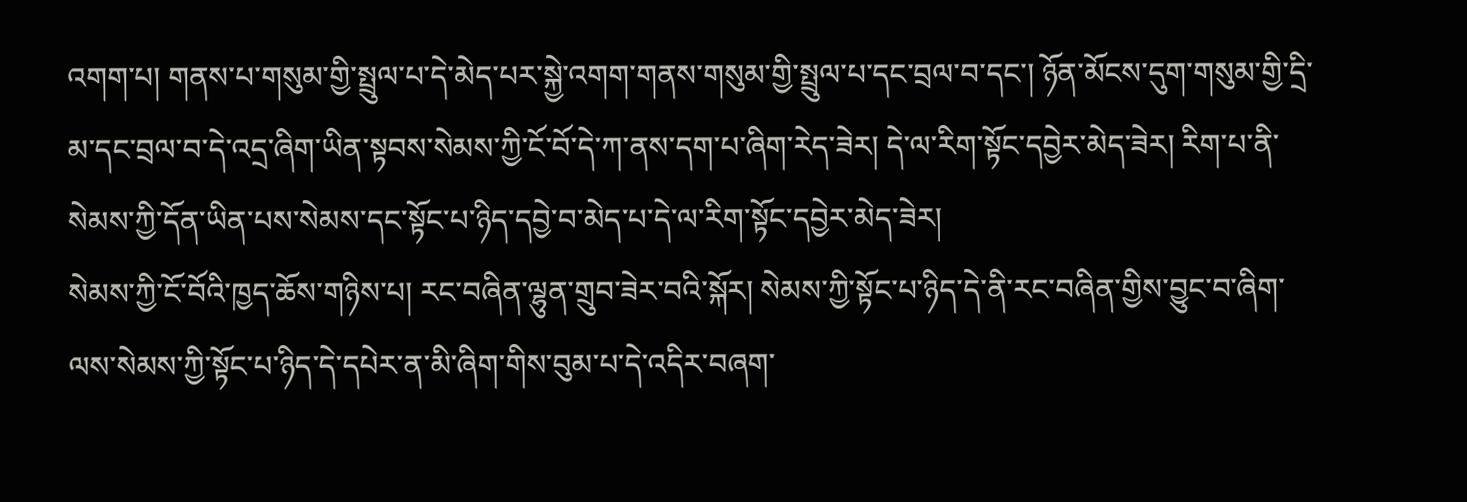འགག་པ། གནས་པ་གསུམ་གྱི་སྤྲུལ་པ་དེ་མེད་པར་སྐྱེ་འགག་གནས་གསུམ་གྱི་སྤྲུལ་པ་དང་བྲལ་བ་དང་། ཉོན་མོངས་དུག་གསུམ་གྱི་དྲི་མ་དང་བྲལ་བ་དེ་འདྲ་ཞིག་ཡིན་སྟབས་སེམས་ཀྱི་ངོ་བོ་དེ་ཀ་ནས་དག་པ་ཞིག་རེད་ཟེར། དེ་ལ་རིག་སྟོང་དབྱེར་མེད་ཟེར། རིག་པ་ནི་སེམས་ཀྱི་དོན་ཡིན་པས་སེམས་དང་སྟོང་པ་ཉིད་དབྱེ་བ་མེད་པ་དེ་ལ་རིག་སྟོང་དབྱེར་མེད་ཟེར།
སེམས་ཀྱི་ངོ་བོའི་ཁྱད་ཆོས་གཉིས་པ། རང་བཞིན་ལྷུན་གྲུབ་ཟེར་བའི་སྐོར། སེམས་ཀྱི་སྟོང་པ་ཉིད་དེ་ནི་རང་བཞིན་གྱིས་བྱུང་བ་ཞིག་ལས་སེམས་ཀྱི་སྟོང་པ་ཉིད་དེ་དཔེར་ན་མི་ཞིག་གིས་བུམ་པ་དེ་འདིར་བཞག་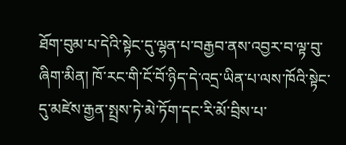ཐོག་བུམ་པ་དེའི་སྟེང་དུ་ལྷན་པ་བརྒྱབ་ནས་འབྱར་བ་ལྟ་བུ་ཞིག་མིན། ཁོ་རང་གི་ངོ་བོ་ཉིད་དེ་འདྲ་ཡིན་པ་ལས་ཁོའི་སྟེང་དུ་མཛེས་རྒྱན་སྤྲས་ཏེ་མེ་ཏོག་དང་རི་མོ་བྲིས་པ་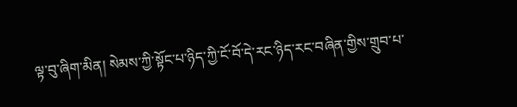ལྟ་བུ་ཞིག་མིན། སེམས་ཀྱི་སྟོང་པ་ཉིད་ཀྱི་ངོ་བོ་དེ་རང་ཉིད་རང་བཞིན་གྱིས་གྲུབ་པ་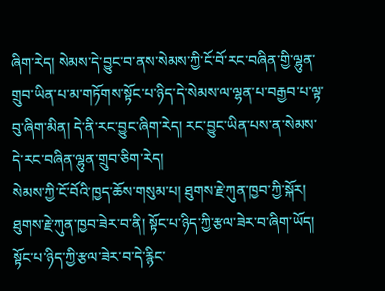ཞིག་རེད། སེམས་དེ་བྱུང་བ་ནས་སེམས་ཀྱི་ངོ་བོ་རང་བཞིན་གྱི་ལྷུན་གྲུབ་ཡིན་པ་མ་གཏོགས་སྟོང་པ་ཉིད་དེ་སེམས་ལ་ལྷན་པ་བརྒྱབ་པ་ལྟ་བུ་ཞིག་མིན། དེ་ནི་རང་བྱུང་ཞིག་རེད། རང་བྱུང་ཡིན་པས་ན་སེམས་དེ་རང་བཞིན་ལྷུན་གྲུབ་ཅིག་རེད།
སེམས་ཀྱི་ངོ་བོའི་ཁྱད་ཆོས་གསུམ་པ། ཐུགས་རྗེ་ཀུན་ཁྱབ་ཀྱི་སྐོར། ཐུགས་རྗེ་ཀུན་ཁྱབ་ཟེར་བ་ནི། སྟོང་པ་ཉིད་ཀྱི་རྩལ་ཟེར་བ་ཞིག་ཡོད། སྟོང་པ་ཉིད་ཀྱི་རྩལ་ཟེར་བ་དེ་རྙིང་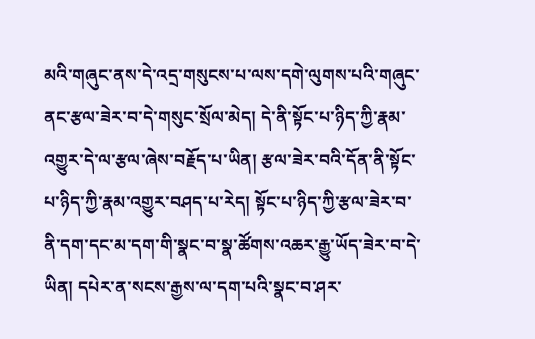མའི་གཞུང་ནས་དེ་འདྲ་གསུངས་པ་ལས་དགེ་ལུགས་པའི་གཞུང་ནང་རྩལ་ཟེར་བ་དེ་གསུང་སྲོལ་མེད། དེ་ནི་སྟོང་པ་ཉིད་ཀྱི་རྣམ་འགྱུར་དེ་ལ་རྩལ་ཞེས་བརྗོད་པ་ཡིན། རྩལ་ཟེར་བའི་དོན་ནི་སྟོང་པ་ཉིད་ཀྱི་རྣམ་འགྱུར་བཤད་པ་རེད། སྟོང་པ་ཉིད་ཀྱི་རྩལ་ཟེར་བ་ནི་དག་དང་མ་དག་གི་སྣང་བ་སྣ་ཚོགས་འཆར་རྒྱུ་ཡོད་ཟེར་བ་དེ་ཡིན། དཔེར་ན་སངས་རྒྱས་ལ་དག་པའི་སྣང་བ་ཤར་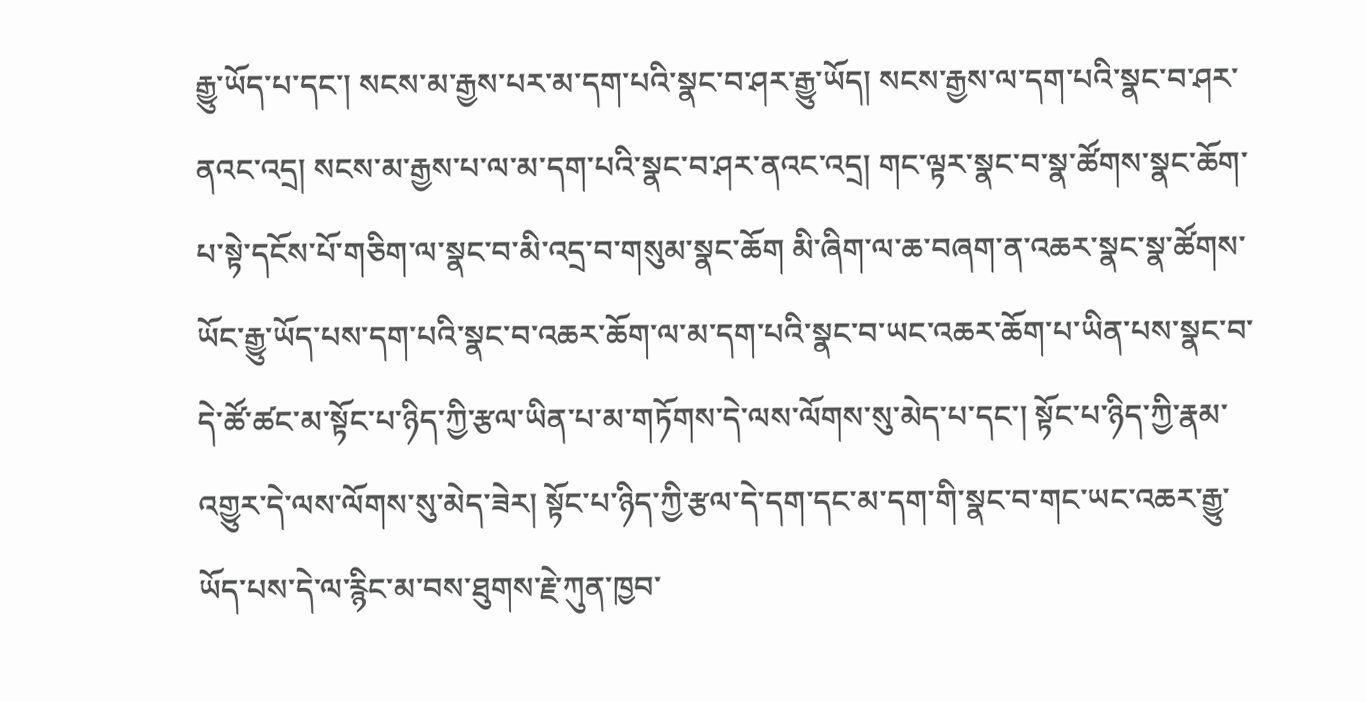རྒྱུ་ཡོད་པ་དང་། སངས་མ་རྒྱས་པར་མ་དག་པའི་སྣང་བ་ཤར་རྒྱུ་ཡོད། སངས་རྒྱས་ལ་དག་པའི་སྣང་བ་ཤར་ནའང་འདྲ། སངས་མ་རྒྱས་པ་ལ་མ་དག་པའི་སྣང་བ་ཤར་ནའང་འདྲ། གང་ལྟར་སྣང་བ་སྣ་ཚོགས་སྣང་ཆོག་པ་སྟེ་དངོས་པོ་གཅིག་ལ་སྣང་བ་མི་འདྲ་བ་གསུམ་སྣང་ཆོག མི་ཞིག་ལ་ཆ་བཞག་ན་འཆར་སྣང་སྣ་ཚོགས་ཡོང་རྒྱུ་ཡོད་པས་དག་པའི་སྣང་བ་འཆར་ཆོག་ལ་མ་དག་པའི་སྣང་བ་ཡང་འཆར་ཆོག་པ་ཡིན་པས་སྣང་བ་དེ་ཚོ་ཚང་མ་སྟོང་པ་ཉིད་ཀྱི་རྩལ་ཡིན་པ་མ་གཏོགས་དེ་ལས་ལོགས་སུ་མེད་པ་དང་། སྟོང་པ་ཉིད་ཀྱི་རྣམ་འགྱུར་དེ་ལས་ལོགས་སུ་མེད་ཟེར། སྟོང་པ་ཉིད་ཀྱི་རྩལ་དེ་དག་དང་མ་དག་གི་སྣང་བ་གང་ཡང་འཆར་རྒྱུ་ཡོད་པས་དེ་ལ་རྙིང་མ་བས་ཐུགས་རྗེ་ཀུན་ཁྱབ་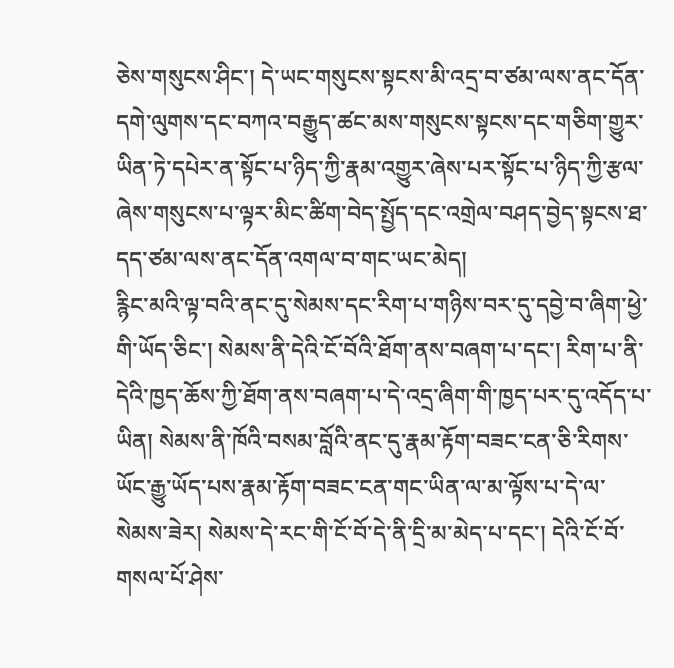ཅེས་གསུངས་ཤིང་། དེ་ཡང་གསུངས་སྟངས་མི་འདྲ་བ་ཙམ་ལས་ནང་དོན་དགེ་ལུགས་དང་བཀའ་བརྒྱུད་ཚང་མས་གསུངས་སྟངས་དང་གཅིག་གྱུར་ཡིན་ཏེ་དཔེར་ན་སྟོང་པ་ཉིད་ཀྱི་རྣམ་འགྱུར་ཞེས་པར་སྟོང་པ་ཉིད་ཀྱི་རྩལ་ཞེས་གསུངས་པ་ལྟར་མིང་ཚིག་བེད་སྤྱོད་དང་འགྲེལ་བཤད་བྱེད་སྟངས་ཐ་དད་ཙམ་ལས་ནང་དོན་འགལ་བ་གང་ཡང་མེད།
རྙིང་མའི་ལྟ་བའི་ནང་དུ་སེམས་དང་རིག་པ་གཉིས་བར་དུ་དབྱེ་བ་ཞིག་ཕྱེ་གི་ཡོད་ཅིང་། སེམས་ནི་དེའི་ངོ་བོའི་ཐོག་ནས་བཞག་པ་དང་། རིག་པ་ནི་དེའི་ཁྱད་ཆོས་ཀྱི་ཐོག་ནས་བཞག་པ་དེ་འདྲ་ཞིག་གི་ཁྱད་པར་དུ་འདོད་པ་ཡིན། སེམས་ནི་ཁོའི་བསམ་བློའི་ནང་དུ་རྣམ་རྟོག་བཟང་ངན་ཅི་རིགས་ཡོང་རྒྱུ་ཡོད་པས་རྣམ་རྟོག་བཟང་ངན་གང་ཡིན་ལ་མ་ལྟོས་པ་དེ་ལ་སེམས་ཟེར། སེམས་དེ་རང་གི་ངོ་བོ་དེ་ནི་དྲི་མ་མེད་པ་དང་། དེའི་ངོ་བོ་གསལ་པོ་ཤེས་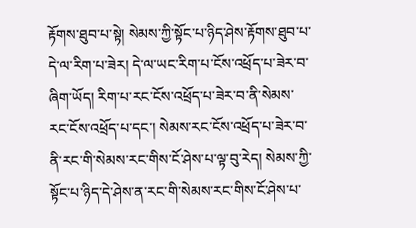རྟོགས་ཐུབ་པ་སྟེ། སེམས་ཀྱི་སྟོང་པ་ཉིད་ཤེས་རྟོགས་ཐུབ་པ་དེ་ལ་རིག་པ་ཟེར། དེ་ལ་ཡང་རིག་པ་ངོས་འཕྲོད་པ་ཟེར་བ་ཞིག་ཡོད། རིག་པ་རང་ངོས་འཕྲོད་པ་ཟེར་བ་ནི་སེམས་རང་ངོས་འཕྲོད་པ་དང་། སེམས་རང་ངོས་འཕྲོད་པ་ཟེར་བ་ནི་རང་གི་སེམས་རང་གིས་ངོ་ཤེས་པ་ལྟ་བུ་རེད། སེམས་ཀྱི་སྟོང་པ་ཉིད་དེ་ཤེས་ན་རང་གི་སེམས་རང་གིས་ངོ་ཤེས་པ་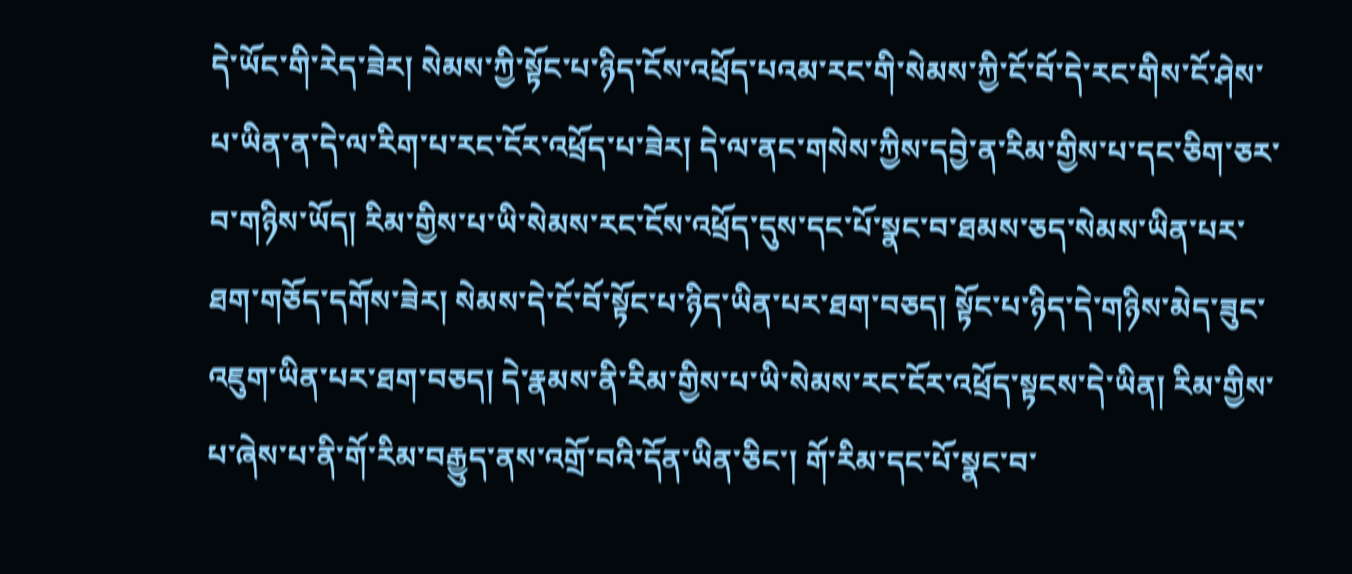དེ་ཡོང་གི་རེད་ཟེར། སེམས་ཀྱི་སྟོང་པ་ཉིད་ངོས་འཕྲོད་པའམ་རང་གི་སེམས་ཀྱི་ངོ་བོ་དེ་རང་གིས་ངོ་ཤེས་པ་ཡིན་ན་དེ་ལ་རིག་པ་རང་ངོར་འཕྲོད་པ་ཟེར། དེ་ལ་ནང་གསེས་ཀྱིས་དབྱེ་ན་རིམ་གྱིས་པ་དང་ཅིག་ཅར་བ་གཉིས་ཡོད། རིམ་གྱིས་པ་ཡི་སེམས་རང་ངོས་འཕྲོད་དུས་དང་པོ་སྣང་བ་ཐམས་ཅད་སེམས་ཡིན་པར་ཐག་གཅོད་དགོས་ཟེར། སེམས་དེ་ངོ་བོ་སྟོང་པ་ཉིད་ཡིན་པར་ཐག་བཅད། སྟོང་པ་ཉིད་དེ་གཉིས་མེད་ཟུང་འཇུག་ཡིན་པར་ཐག་བཅད། དེ་རྣམས་ནི་རིམ་གྱིས་པ་ཡི་སེམས་རང་ངོར་འཕྲོད་སྟངས་དེ་ཡིན། རིམ་གྱིས་པ་ཞེས་པ་ནི་གོ་རིམ་བརྒྱུད་ནས་འགྲོ་བའི་དོན་ཡིན་ཅིང་། གོ་རིམ་དང་པོ་སྣང་བ་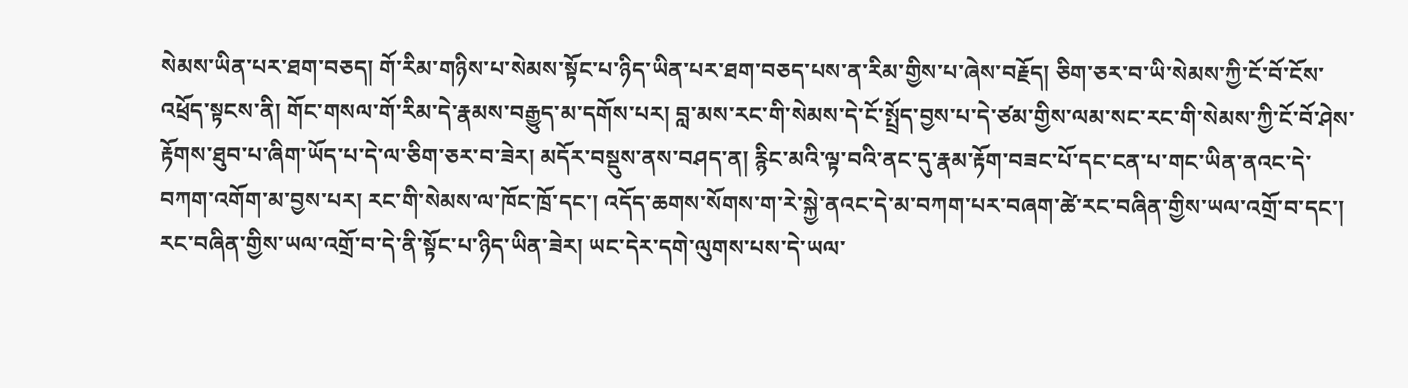སེམས་ཡིན་པར་ཐག་བཅད། གོ་རིམ་གཉིས་པ་སེམས་སྟོང་པ་ཉིད་ཡིན་པར་ཐག་བཅད་པས་ན་རིམ་གྱིས་པ་ཞེས་བརྗོད། ཅིག་ཅར་བ་ཡི་སེམས་ཀྱི་ངོ་བོ་ངོས་འཕྲོད་སྟངས་ནི། གོང་གསལ་གོ་རིམ་དེ་རྣམས་བརྒྱུད་མ་དགོས་པར། བླ་མས་རང་གི་སེམས་དེ་ངོ་སྤྲོད་བྱས་པ་དེ་ཙམ་གྱིས་ལམ་སང་རང་གི་སེམས་ཀྱི་ངོ་བོ་ཤེས་རྟོགས་ཐུབ་པ་ཞིག་ཡོད་པ་དེ་ལ་ཅིག་ཅར་བ་ཟེར། མདོར་བསྡུས་ནས་བཤད་ན། རྙིང་མའི་ལྟ་བའི་ནང་དུ་རྣམ་རྟོག་བཟང་པོ་དང་ངན་པ་གང་ཡིན་ནའང་དེ་བཀག་འགོག་མ་བྱས་པར། རང་གི་སེམས་ལ་ཁོང་ཁྲོ་དང་། འདོད་ཆགས་སོགས་ག་རེ་སྐྱེ་ནའང་དེ་མ་བཀག་པར་བཞག་ཚེ་རང་བཞིན་གྱིས་ཡལ་འགྲོ་བ་དང་། རང་བཞིན་གྱིས་ཡལ་འགྲོ་བ་དེ་ནི་སྟོང་པ་ཉིད་ཡིན་ཟེར། ཡང་དེར་དགེ་ལུགས་པས་དེ་ཡལ་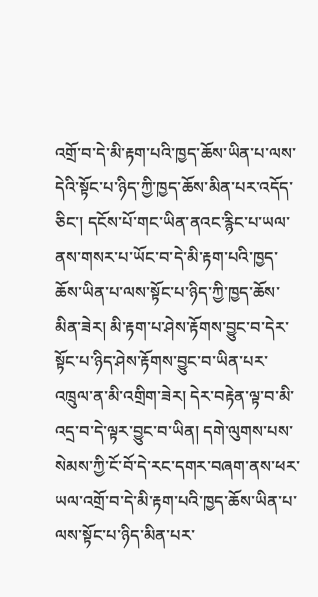འགྲོ་བ་དེ་མི་རྟག་པའི་ཁྱད་ཆོས་ཡིན་པ་ལས་དེའི་སྟོང་པ་ཉིད་ཀྱི་ཁྱད་ཆོས་མིན་པར་འདོད་ཅིང་། དངོས་པོ་གང་ཡིན་ནའང་རྙིང་པ་ཡལ་ནས་གསར་པ་ཡོང་བ་དེ་མི་རྟག་པའི་ཁྱད་ཆོས་ཡིན་པ་ལས་སྟོང་པ་ཉིད་ཀྱི་ཁྱད་ཆོས་མིན་ཟེར། མི་རྟག་པ་ཤེས་རྟོགས་བྱུང་བ་དེར་སྟོང་པ་ཉིད་ཤེས་རྟོགས་བྱུང་བ་ཡིན་པར་འཁྲུལ་ན་མི་འགྲིག་ཟེར། དེར་བརྟེན་ལྟ་བ་མི་འདྲ་བ་དེ་ལྟར་བྱུང་བ་ཡིན། དགེ་ལུགས་པས་སེམས་ཀྱི་ངོ་བོ་དེ་རང་དགར་བཞག་ནས་ཕར་ཡལ་འགྲོ་བ་དེ་མི་རྟག་པའི་ཁྱད་ཆོས་ཡིན་པ་ལས་སྟོང་པ་ཉིད་མིན་པར་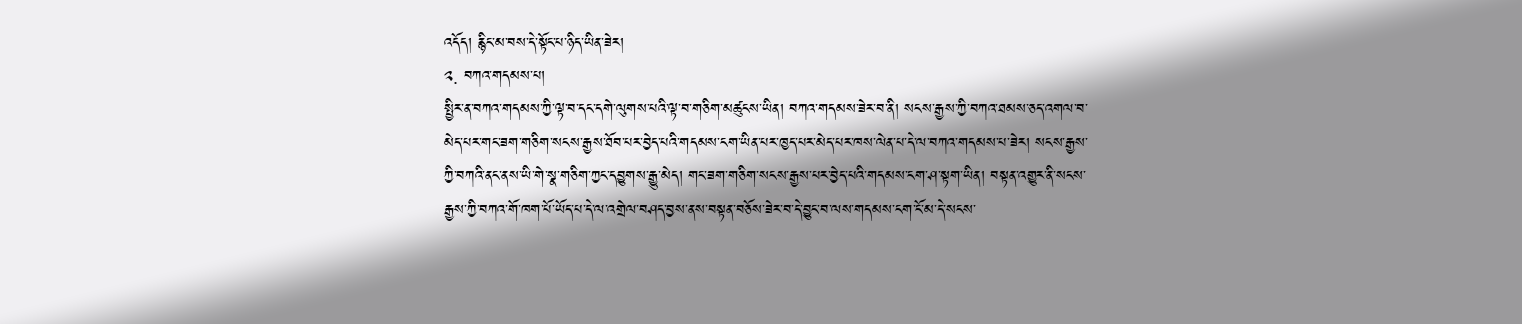འདོད། རྙིང་མ་བས་དེ་སྟོང་པ་ཉིད་ཡིན་ཟེར།
༢. བཀའ་གདམས་པ།
སྤྱིར་ན་བཀའ་གདམས་ཀྱི་ལྟ་བ་དང་དགེ་ལུགས་པའི་ལྟ་བ་གཅིག་མཚུངས་ཡིན། བཀའ་གདམས་ཟེར་བ་ནི། སངས་རྒྱས་ཀྱི་བཀའ་ཐམས་ཅད་འགལ་བ་མེད་པར་གང་ཟག་གཅིག་སངས་རྒྱས་ཐོབ་པར་བྱེད་པའི་གདམས་ངག་ཡིན་པར་ཁྱད་པར་མེད་པར་ཁས་ལེན་པ་དེ་ལ་བཀའ་གདམས་པ་ཟེར། སངས་རྒྱས་ཀྱི་བཀའི་ནང་ནས་ཡི་གེ་སྣ་གཅིག་ཀྱང་དབྱུགས་རྒྱུ་མེད། གང་ཟག་གཅིག་སངས་རྒྱས་པར་བྱེད་པའི་གདམས་ངག་ཤ་སྟག་ཡིན། བསྟན་འགྱུར་ནི་སངས་རྒྱས་ཀྱི་བཀའ་གོ་ཁག་པོ་ཡོད་པ་དེ་ལ་འགྲེལ་བཤད་བྱས་ནས་བསྟན་བཅོས་ཟེར་བ་དེ་བྱུང་བ་ལས་གདམས་ངག་ངོ་མ་དེ་སངས་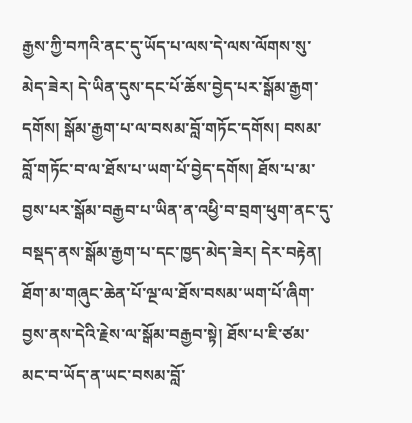རྒྱས་ཀྱི་བཀའི་ནང་དུ་ཡོད་པ་ལས་དེ་ལས་ལོགས་སུ་མེད་ཟེར། དེ་ཡིན་དུས་དང་པོ་ཆོས་བྱེད་པར་སྒོམ་རྒྱག་དགོས། སྒོམ་རྒྱག་པ་ལ་བསམ་བློ་གཏོང་དགོས། བསམ་བློ་གཏོང་བ་ལ་ཐོས་པ་ཡག་པོ་བྱེད་དགོས། ཐོས་པ་མ་བྱས་པར་སྒོམ་བརྒྱབ་པ་ཡིན་ན་འཕྱི་བ་བྲག་ཕུག་ནང་དུ་བསྡད་ནས་སྒོམ་རྒྱག་པ་དང་ཁྱད་མེད་ཟེར། དེར་བརྟེན། ཐོག་མ་གཞུང་ཆེན་པོ་ལྔ་ལ་ཐོས་བསམ་ཡག་པོ་ཞིག་བྱས་ནས་དེའི་རྗེས་ལ་སྒོམ་བརྒྱབ་སྟེ། ཐོས་པ་ཇི་ཙམ་མང་བ་ཡོད་ན་ཡང་བསམ་བློ་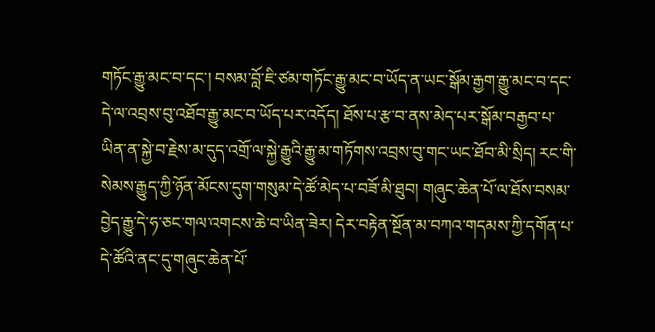གཏོང་རྒྱུ་མང་བ་དང་། བསམ་བློ་ཇི་ཙམ་གཏོང་རྒྱུ་མང་བ་ཡོད་ན་ཡང་སྒོམ་རྒྱག་རྒྱུ་མང་བ་དང་དེ་ལ་འབྲས་བུ་འཐོབ་རྒྱུ་མང་བ་ཡོད་པར་འདོད། ཐོས་པ་རྩ་བ་ནས་མེད་པར་སྒོམ་བརྒྱབ་པ་ཡིན་ན་སྐྱེ་བ་རྗེས་མ་དུད་འགྲོ་ལ་སྐྱེ་རྒྱུའི་རྒྱུ་མ་གཏོགས་འབྲས་བུ་གང་ཡང་ཐོབ་མི་སྲིད། རང་གི་སེམས་རྒྱུད་ཀྱི་ཉོན་མོངས་དུག་གསུམ་དེ་ཚོ་མེད་པ་བཟོ་མི་ཐུབ། གཞུང་ཆེན་པོ་ལ་ཐོས་བསམ་བྱེད་རྒྱུ་དེ་ཧ་ཅང་གལ་འགངས་ཆེ་བ་ཡིན་ཟེར། དེར་བརྟེན་སྔོན་མ་བཀའ་གདམས་ཀྱི་དགོན་པ་དེ་ཚོའི་ནང་དུ་གཞུང་ཆེན་པོ་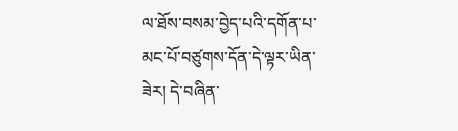ལ་ཐོས་བསམ་བྱེད་པའི་དགོན་པ་མང་པོ་བཙུགས་དོན་དེ་ལྟར་ཡིན་ཟེར། དེ་བཞིན་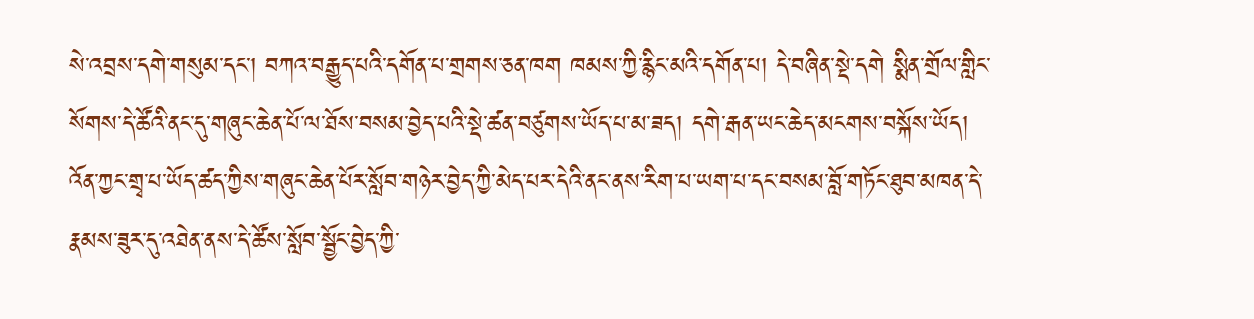སེ་འབྲས་དགེ་གསུམ་དང་། བཀའ་བརྒྱུད་པའི་དགོན་པ་གྲགས་ཅན་ཁག ཁམས་ཀྱི་རྙིང་མའི་དགོན་པ། དེ་བཞིན་སྡེ་དགེ སྨིན་གྲོལ་གླིང་སོགས་དེ་ཚོའི་ནང་དུ་གཞུང་ཆེན་པོ་ལ་ཐོས་བསམ་བྱེད་པའི་སྡེ་ཚན་བཙུགས་ཡོད་པ་མ་ཟད། དགེ་རྒན་ཡང་ཆེད་མངགས་བསྐོས་ཡོད། འོན་ཀྱང་གྲྭ་པ་ཡོད་ཚད་ཀྱིས་གཞུང་ཆེན་པོར་སློབ་གཉེར་བྱེད་ཀྱི་མེད་པར་དེའི་ནང་ནས་རིག་པ་ཡག་པ་དང་བསམ་བློ་གཏོང་ཐུབ་མཁན་དེ་རྣམས་ཟུར་དུ་འཐེན་ནས་དེ་ཚོས་སློབ་སྦྱོང་བྱེད་ཀྱི་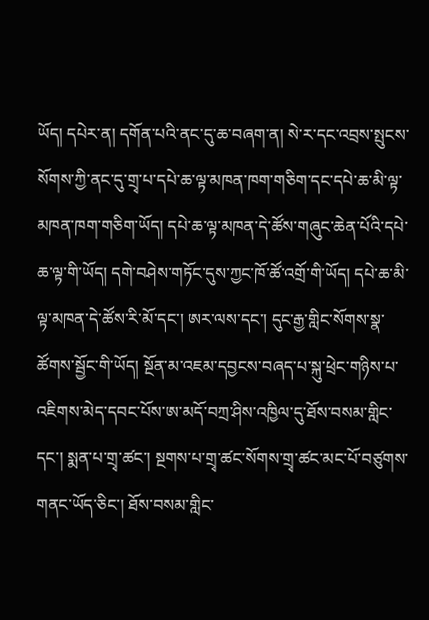ཡོད། དཔེར་ན། དགོན་པའི་ནང་དུ་ཆ་བཞག་ན། སེ་ར་དང་འབྲས་སྤུངས་སོགས་ཀྱི་ནང་དུ་གྲྭ་པ་དཔེ་ཆ་ལྟ་མཁན་ཁག་གཅིག་དང་དཔེ་ཆ་མི་ལྟ་མཁན་ཁག་གཅིག་ཡོད། དཔེ་ཆ་ལྟ་མཁན་དེ་ཚོས་གཞུང་ཆེན་པོའི་དཔེ་ཆ་ལྟ་གི་ཡོད། དགེ་བཤེས་གཏོང་དུས་ཀྱང་ཁོ་ཚོ་འགྲོ་གི་ཡོད། དཔེ་ཆ་མི་ལྟ་མཁན་དེ་ཚོས་རི་མོ་དང་། ཨར་ལས་དང་། དུང་རྒྱ་གླིང་སོགས་སྣ་ཚོགས་སྦྱོང་གི་ཡོད། སྔོན་མ་འཇམ་དབྱངས་བཞད་པ་སྐུ་ཕྲེང་གཉིས་པ་འཇིགས་མེད་དབང་པོས་ཨ་མདོ་བཀྲ་ཤིས་འཁྱིལ་དུ་ཐོས་བསམ་གླིང་དང་། སྨན་པ་གྲྭ་ཚང་། སྔགས་པ་གྲྭ་ཚང་སོགས་གྲྭ་ཚང་མང་པོ་བཙུགས་གནང་ཡོད་ཅིང་། ཐོས་བསམ་གླིང་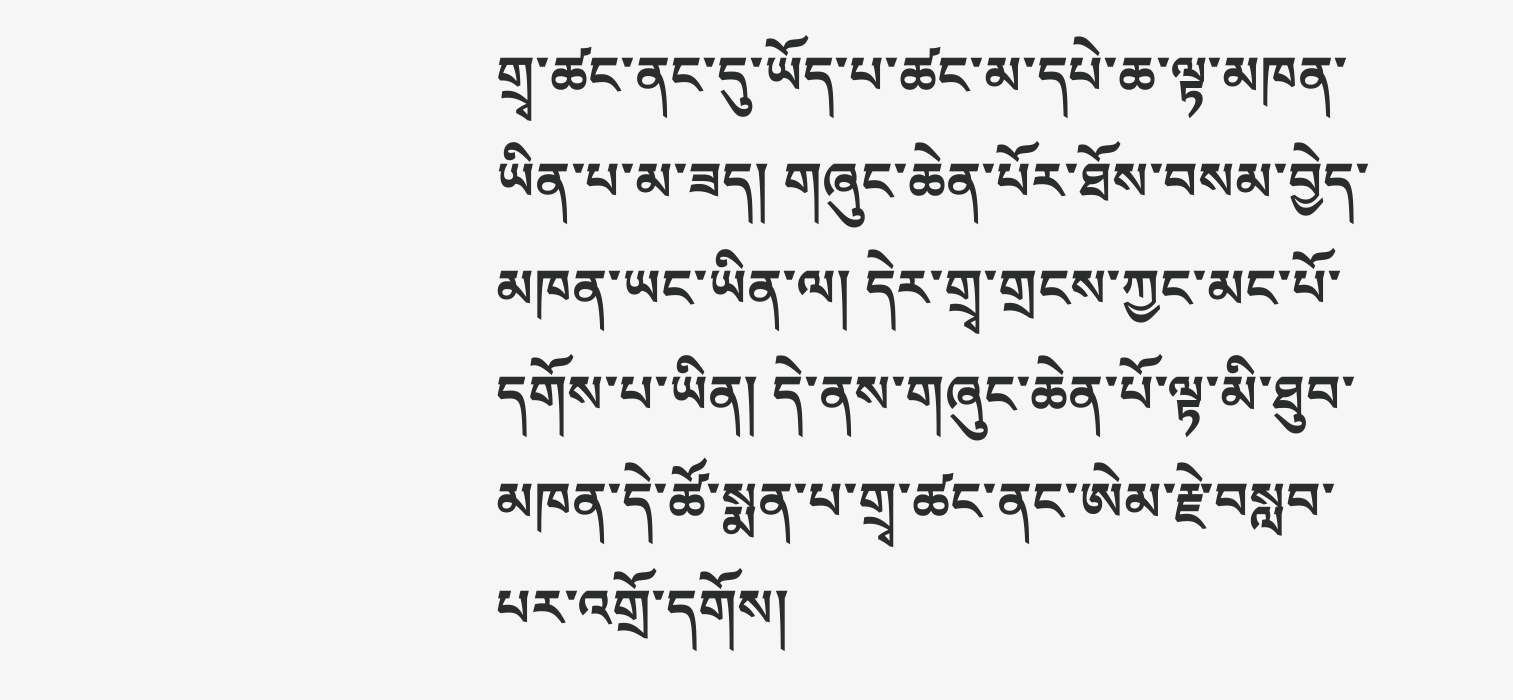གྲྭ་ཚང་ནང་དུ་ཡོད་པ་ཚང་མ་དཔེ་ཆ་ལྟ་མཁན་ཡིན་པ་མ་ཟད། གཞུང་ཆེན་པོར་ཐོས་བསམ་བྱེད་མཁན་ཡང་ཡིན་ལ། དེར་གྲྭ་གྲངས་ཀྱང་མང་པོ་དགོས་པ་ཡིན། དེ་ནས་གཞུང་ཆེན་པོ་ལྟ་མི་ཐུབ་མཁན་དེ་ཚོ་སྨན་པ་གྲྭ་ཚང་ནང་ཨེམ་རྗེ་བསླབ་པར་འགྲོ་དགོས།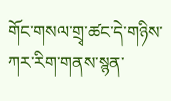གོང་གསལ་གྲྭ་ཚང་དེ་གཉིས་ཀར་རིག་གནས་སྙན་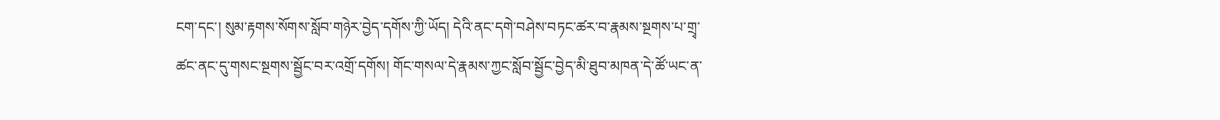ངག་དང་། སུམ་རྟགས་སོགས་སློབ་གཉེར་བྱེད་དགོས་ཀྱི་ཡོད། དེའི་ནང་དགེ་བཤེས་བཏང་ཚར་བ་རྣམས་སྔགས་པ་གྲྭ་ཚང་ནང་དུ་གསང་སྔགས་སྦྱོང་བར་འགྲོ་དགོས། གོང་གསལ་དེ་རྣམས་ཀྱང་སློབ་སྦྱོང་བྱེད་མི་ཐུབ་མཁན་དེ་ཚོ་ཡང་ན་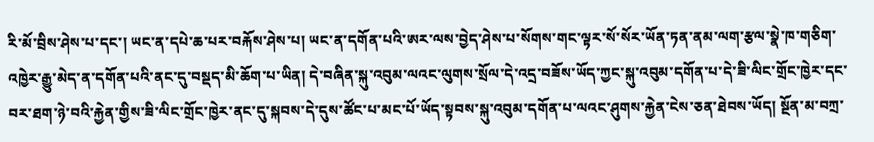རི་མོ་བྲིས་ཤེས་པ་དང་། ཡང་ན་དཔེ་ཆ་པར་བརྐོས་ཤེས་པ། ཡང་ན་དགོན་པའི་ཨར་ལས་བྱེད་ཤེས་པ་སོགས་གང་ལྟར་སོ་སོར་ཡོན་ཏན་ནམ་ལག་རྩལ་སྣེ་ཁ་གཅིག་འཁྱེར་རྒྱུ་མེད་ན་དགོན་པའི་ནང་དུ་བསྡད་མི་ཆོག་པ་ཡིན། དེ་བཞིན་སྐུ་འབུམ་ལའང་ལུགས་སྲོལ་དེ་འདྲ་བཟོས་ཡོད་ཀྱང་སྐུ་འབུམ་དགོན་པ་དེ་ཟི་ལིང་གྲོང་ཁྱེར་དང་བར་ཐག་ཉེ་བའི་རྐྱེན་གྱིས་ཟི་ལིང་གྲོང་ཁྱེར་ནང་དུ་སྐབས་དེ་དུས་ཚོང་པ་མང་པོ་ཡོད་སྟབས་སྐུ་འབུམ་དགོན་པ་ལའང་ཤུགས་རྐྱེན་ངེས་ཅན་ཐེབས་ཡོད། སྔོན་མ་བཀྲ་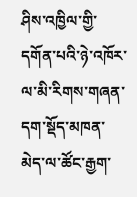ཤིས་འཁྱིལ་གྱི་དགོན་པའི་ཉེ་འཁོར་ལ་མི་རིགས་གཞན་དག་སྡོད་མཁན་མེད་ལ་ཚོང་རྒྱག་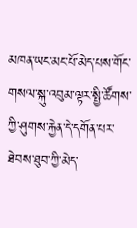མཁན་ཡང་མང་པོ་མེད་པས་གོང་གསལ་སྐུ་འབུམ་ལྟར་སྤྱི་ཚོགས་ཀྱི་ཤུགས་རྐྱེན་དེ་དགོན་པར་ཐེབས་ཐུབ་ཀྱི་མེད་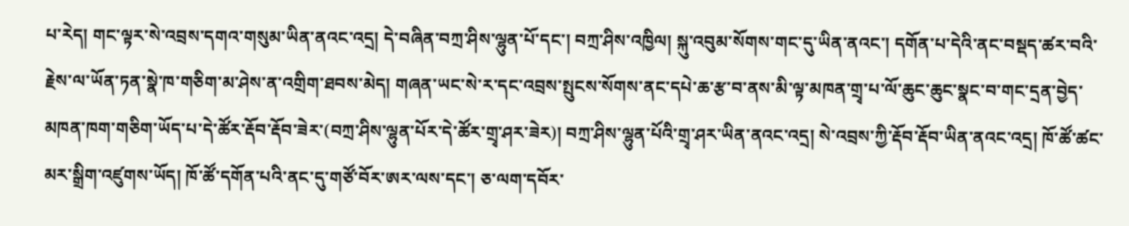པ་རེད། གང་ལྟར་སེ་འབྲས་དགའ་གསུམ་ཡིན་ནའང་འདྲ། དེ་བཞིན་བཀྲ་ཤིས་ལྷུན་པོ་དང་། བཀྲ་ཤིས་འཁྱིལ། སྐུ་འབུམ་སོགས་གང་དུ་ཡིན་ནའང་། དགོན་པ་དེའི་ནང་བསྡད་ཚར་བའི་རྗེས་ལ་ཡོན་ཏན་སྣེ་ཁ་གཅིག་མ་ཤེས་ན་འགྲིག་ཐབས་མེད། གཞན་ཡང་སེ་ར་དང་འབྲས་སྤུངས་སོགས་ནང་དཔེ་ཆ་རྩ་བ་ནས་མི་ལྟ་མཁན་གྲྭ་པ་ལོ་ཆུང་ཆུང་སྣང་བ་གང་དྲན་བྱེད་མཁན་ཁག་གཅིག་ཡོད་པ་དེ་ཚོར་རྡོབ་རྡོབ་ཟེར་(བཀྲ་ཤིས་ལྷུན་པོར་དེ་ཚོར་གྲྭ་ཤར་ཟེར)། བཀྲ་ཤིས་ལྷུན་པོའི་གྲྭ་ཤར་ཡིན་ནའང་འདྲ། སེ་འབྲས་ཀྱི་རྡོབ་རྡོབ་ཡིན་ནའང་འདྲ། ཁོ་ཚོ་ཚང་མར་སྒྲིག་འཛུགས་ཡོད། ཁོ་ཚོ་དགོན་པའི་ནང་དུ་གཙོ་བོར་ཨར་ལས་དང་། ཅ་ལག་དབོར་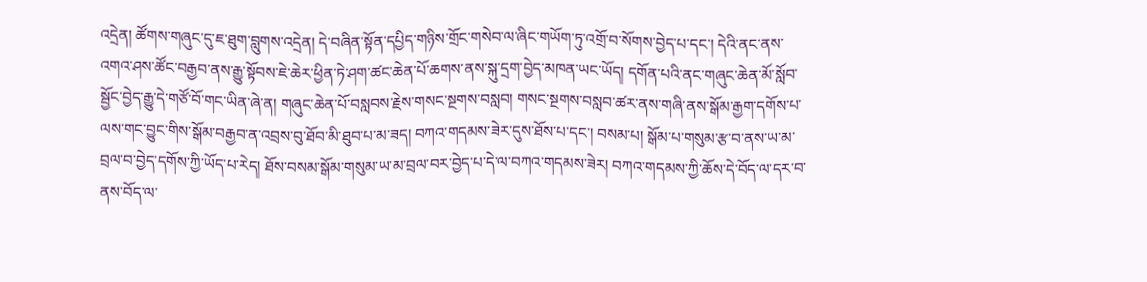འདྲེན། ཚོགས་གཞུང་དུ་ཇ་ཐུག་བླུགས་འདྲེན། དེ་བཞིན་སྟོན་དཔྱིད་གཉིས་གྲོང་གསེབ་ལ་ཞིང་གཡོག་ཏུ་འགྲོ་བ་སོགས་བྱེད་པ་དང་། དེའི་ནང་ནས་འགའ་ཤས་ཚོང་བརྒྱབ་ནས་རྒྱུ་སྟོབས་ཇེ་ཆེར་ཕྱིན་ཏེ་ཤག་ཚང་ཆེན་པོ་ཆགས་ནས་སྐུ་དྲག་བྱེད་མཁན་ཡང་ཡོད། དགོན་པའི་ནང་གཞུང་ཆེན་མོ་སློབ་སྦྱོང་བྱེད་རྒྱུ་དེ་གཙོ་བོ་གང་ཡིན་ཞེ་ན། གཞུང་ཆེན་པོ་བསླབས་རྗེས་གསང་སྔགས་བསླབ། གསང་སྔགས་བསླབ་ཚར་ནས་གཞི་ནས་སྒོམ་རྒྱག་དགོས་པ་ལས་གང་བྱུང་གིས་སྒོམ་བརྒྱབ་ན་འབྲས་བུ་ཐོབ་མི་ཐུབ་པ་མ་ཟད། བཀའ་གདམས་ཟེར་དུས་ཐོས་པ་དང་། བསམ་པ། སྒོམ་པ་གསུམ་རྩ་བ་ནས་ཡ་མ་བྲལ་བ་བྱེད་དགོས་ཀྱི་ཡོད་པ་རེད། ཐོས་བསམ་སྒོམ་གསུམ་ཡ་མ་བྲལ་བར་བྱེད་པ་དེ་ལ་བཀའ་གདམས་ཟེར། བཀའ་གདམས་ཀྱི་ཆོས་དེ་བོད་ལ་དར་བ་ནས་བོད་ལ་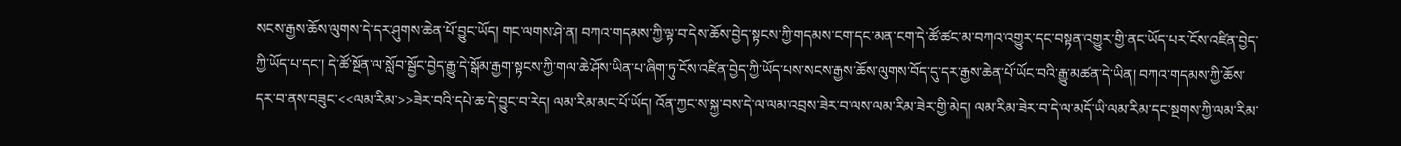སངས་རྒྱས་ཆོས་ལུགས་དེ་དར་ཤུགས་ཆེན་པོ་བྱུང་ཡོད། གང་ལགས་ཤེ་ན། བཀའ་གདམས་ཀྱི་ལྟ་བ་དེས་ཆོས་བྱེད་སྟངས་ཀྱི་གདམས་ངག་དང་མན་ངག་དེ་ཚོ་ཚང་མ་བཀའ་འགྱུར་དང་བསྟན་འགྱུར་གྱི་ནང་ཡོད་པར་ངོས་འཛིན་བྱེད་ཀྱི་ཡོད་པ་དང་། དེ་ཚོ་སྔོན་ལ་སློབ་སྦྱོང་བྱེད་རྒྱུ་དེ་སྒོམ་རྒྱག་སྟངས་ཀྱི་གལ་ཆེ་ཤོས་ཡིན་པ་ཞིག་ཏུ་ངོས་འཛིན་བྱེད་ཀྱི་ཡོད་པས་སངས་རྒྱས་ཆོས་ལུགས་བོད་དུ་དར་རྒྱས་ཆེན་པོ་ཡོང་བའི་རྒྱུ་མཚན་དེ་ཡིན། བཀའ་གདམས་ཀྱི་ཆོས་དར་བ་ནས་བཟུང་<<ལམ་རིམ་>>ཟེར་བའི་དཔེ་ཆ་དེ་བྱུང་བ་རེད། ལམ་རིམ་མང་པོ་ཡོད། འོན་ཀྱང་ས་སྐྱ་བས་དེ་ལ་ལམ་འབྲས་ཟེར་བ་ལས་ལམ་རིམ་ཟེར་གྱི་མེད། ལམ་རིམ་ཟེར་བ་དེ་ལ་མདོ་ཡི་ལམ་རིམ་དང་སྔགས་ཀྱི་ལམ་རིམ་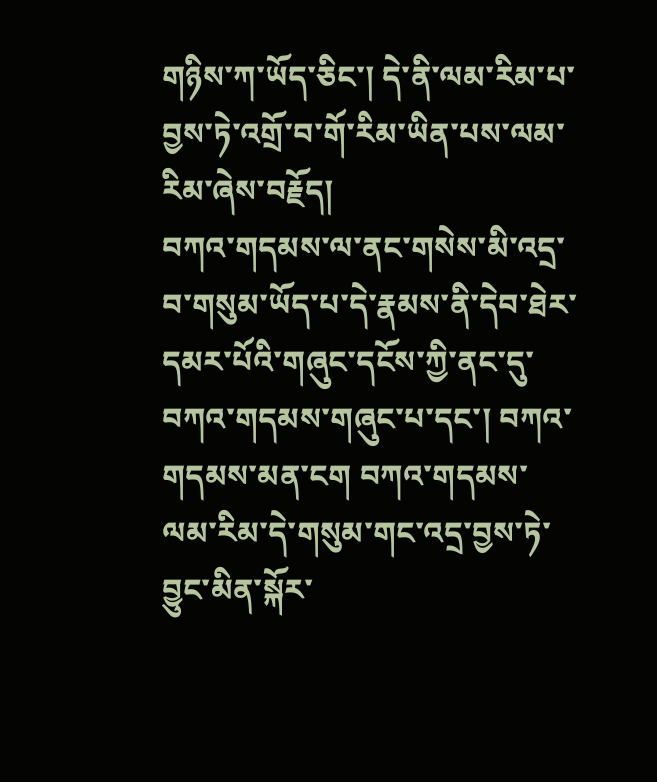གཉིས་ཀ་ཡོད་ཅིང་། དེ་ནི་ལམ་རིམ་པ་བྱས་ཏེ་འགྲོ་བ་གོ་རིམ་ཡིན་པས་ལམ་རིམ་ཞེས་བརྗོད།
བཀའ་གདམས་ལ་ནང་གསེས་མི་འདྲ་བ་གསུམ་ཡོད་པ་དེ་རྣམས་ནི་དེབ་ཐེར་དམར་པོའི་གཞུང་དངོས་ཀྱི་ནང་དུ་བཀའ་གདམས་གཞུང་པ་དང་། བཀའ་གདམས་མན་ངག བཀའ་གདམས་ལམ་རིམ་དེ་གསུམ་གང་འདྲ་བྱས་ཏེ་བྱུང་མིན་སྐོར་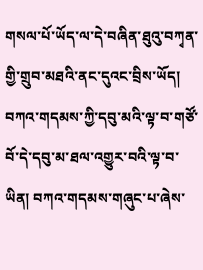གསལ་པོ་ཡོད་ལ་དེ་བཞིན་ཐུའུ་བཀྭན་གྱི་གྲུབ་མཐའི་ནང་དུའང་བྲིས་ཡོད། བཀའ་གདམས་ཀྱི་དབུ་མའི་ལྟ་བ་གཙོ་བོ་དེ་དབུ་མ་ཐལ་འགྱུར་བའི་ལྟ་བ་ཡིན། བཀའ་གདམས་གཞུང་པ་ཞེས་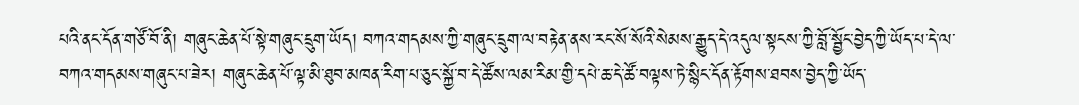པའི་ནང་དོན་གཙོ་བོ་ནི། གཞུང་ཆེན་པོ་སྟེ་གཞུང་དྲུག་ཡོད། བཀའ་གདམས་ཀྱི་གཞུང་དྲུག་ལ་བརྟེན་ནས་རང་སོ་སོའི་སེམས་རྒྱུད་དེ་འདུལ་སྟངས་ཀྱི་བློ་སྦྱོང་བྱེད་ཀྱི་ཡོད་པ་དེ་ལ་བཀའ་གདམས་གཞུང་པ་ཟེར། གཞུང་ཆེན་པོ་ལྟ་མི་ཐུབ་མཁན་རིག་པ་ཅུང་སྐྱོ་བ་དེ་ཚོས་ལམ་རིམ་གྱི་དཔེ་ཆ་དེ་ཚོ་བལྟས་ཏེ་སྙིང་དོན་རྟོགས་ཐབས་བྱེད་ཀྱི་ཡོད་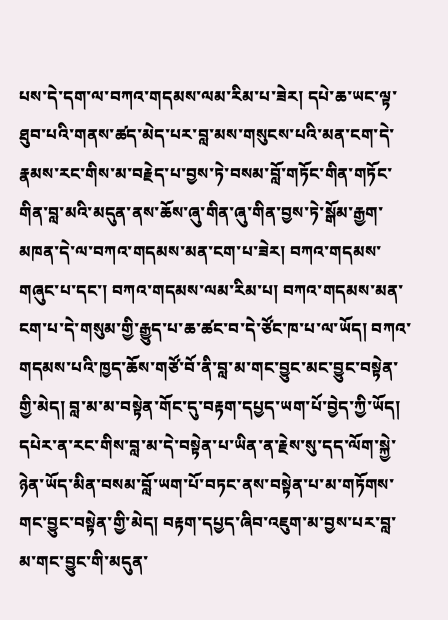པས་དེ་དག་ལ་བཀའ་གདམས་ལམ་རིམ་པ་ཟེར། དཔེ་ཆ་ཡང་ལྟ་ཐུབ་པའི་གནས་ཚད་མེད་པར་བླ་མས་གསུངས་པའི་མན་ངག་དེ་རྣམས་རང་གིས་མ་བརྗེད་པ་བྱས་ཏེ་བསམ་བློ་གཏོང་གིན་གཏོང་གིན་བླ་མའི་མདུན་ནས་ཆོས་ཞུ་གིན་ཞུ་གིན་བྱས་ཏེ་སྒོམ་རྒྱག་མཁན་དེ་ལ་བཀའ་གདམས་མན་ངག་པ་ཟེར། བཀའ་གདམས་གཞུང་པ་དང་། བཀའ་གདམས་ལམ་རིམ་པ། བཀའ་གདམས་མན་ངག་པ་དེ་གསུམ་གྱི་རྒྱུད་པ་ཆ་ཚང་བ་དེ་ཙོང་ཁ་པ་ལ་ཡོད། བཀའ་གདམས་པའི་ཁྱད་ཆོས་གཙོ་བོ་ནི་བླ་མ་གང་བྱུང་མང་བྱུང་བསྟེན་གྱི་མེད། བླ་མ་མ་བསྟེན་གོང་དུ་བརྟག་དཔྱད་ཡག་པོ་བྱེད་ཀྱི་ཡོད། དཔེར་ན་རང་གིས་བླ་མ་དེ་བསྟེན་པ་ཡིན་ན་རྗེས་སུ་དད་ལོག་སྐྱེ་ཉེན་ཡོད་མིན་བསམ་བློ་ཡག་པོ་བཏང་ནས་བསྟེན་པ་མ་གཏོགས་གང་བྱུང་བསྟེན་གྱི་མེད། བརྟག་དཔྱད་ཞིབ་འཇུག་མ་བྱས་པར་བླ་མ་གང་བྱུང་གི་མདུན་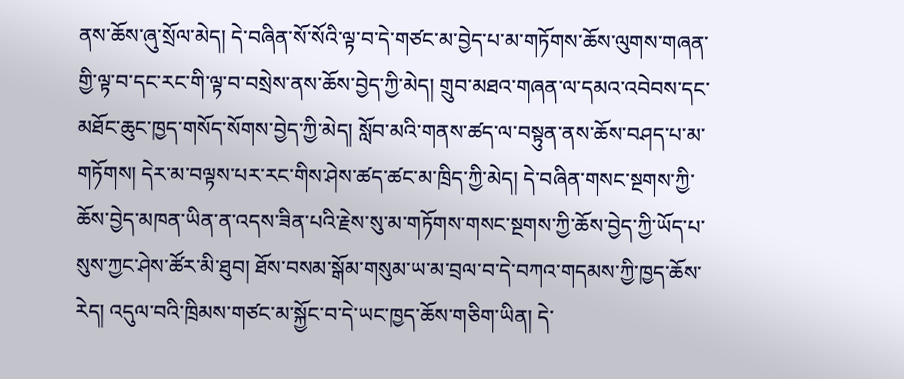ནས་ཆོས་ཞུ་སྲོལ་མེད། དེ་བཞིན་སོ་སོའི་ལྟ་བ་དེ་གཙང་མ་བྱེད་པ་མ་གཏོགས་ཆོས་ལུགས་གཞན་གྱི་ལྟ་བ་དང་རང་གི་ལྟ་བ་བསྲེས་ནས་ཆོས་བྱེད་ཀྱི་མེད། གྲུབ་མཐའ་གཞན་ལ་དམའ་འབེབས་དང་མཐོང་ཆུང་ཁྱད་གསོད་སོགས་བྱེད་ཀྱི་མེད། སློབ་མའི་གནས་ཚད་ལ་བསྟུན་ནས་ཆོས་བཤད་པ་མ་གཏོགས། དེར་མ་བལྟས་པར་རང་གིས་ཤེས་ཚད་ཚང་མ་ཁྲིད་ཀྱི་མེད། དེ་བཞིན་གསང་སྔགས་ཀྱི་ཆོས་བྱེད་མཁན་ཡིན་ན་འདས་ཟིན་པའི་རྗེས་སུ་མ་གཏོགས་གསང་སྔགས་ཀྱི་ཆོས་བྱེད་ཀྱི་ཡོད་པ་སུས་ཀྱང་ཤེས་ཚོར་མི་ཐུབ། ཐོས་བསམ་སྒོམ་གསུམ་ཡ་མ་བྲལ་བ་དེ་བཀའ་གདམས་ཀྱི་ཁྱད་ཆོས་རེད། འདུལ་བའི་ཁྲིམས་གཙང་མ་སྐྱོང་བ་དེ་ཡང་ཁྱད་ཆོས་གཅིག་ཡིན། དེ་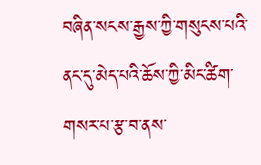བཞིན་སངས་རྒྱས་ཀྱི་གསུངས་པའི་ནང་དུ་མེད་པའི་ཆོས་ཀྱི་མིང་ཚིག་གསར་པ་རྩ་བ་ནས་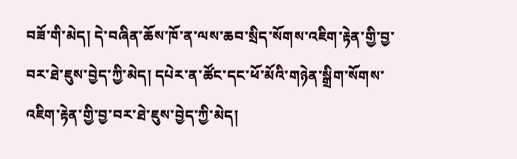བཟོ་གི་མེད། དེ་བཞིན་ཆོས་ཁོ་ན་ལས་ཆབ་སྲིད་སོགས་འཇིག་རྟེན་གྱི་བྱ་བར་ཐེ་ཇུས་བྱེད་ཀྱི་མེད། དཔེར་ན་ཚོང་དང་ཕོ་མོའི་གཉེན་སྒྲིག་སོགས་འཇིག་རྟེན་གྱི་བྱ་བར་ཐེ་ཇུས་བྱེད་ཀྱི་མེད།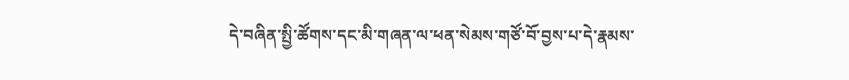དེ་བཞིན་སྤྱི་ཚོགས་དང་མི་གཞན་ལ་ཕན་སེམས་གཙོ་བོ་བྱས་པ་དེ་རྣམས་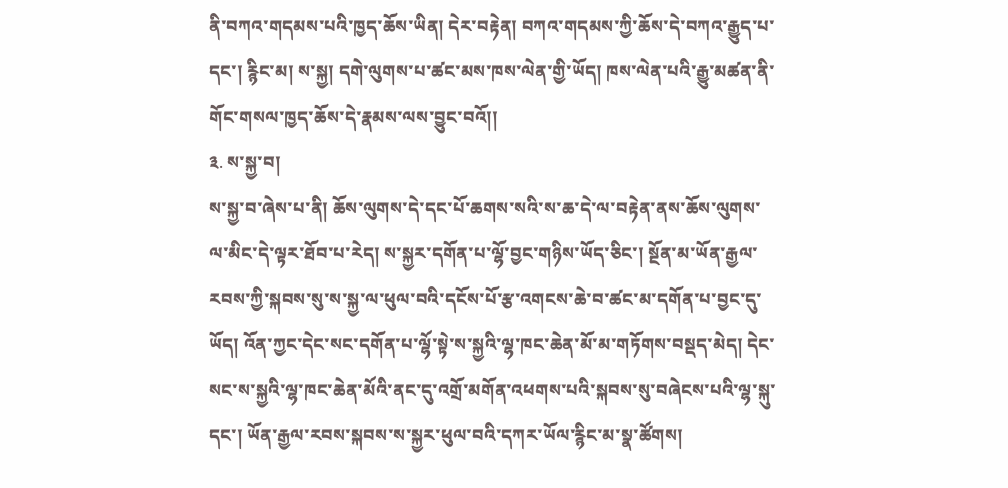ནི་བཀའ་གདམས་པའི་ཁྱད་ཆོས་ཡིན། དེར་བརྟེན། བཀའ་གདམས་ཀྱི་ཆོས་དེ་བཀའ་རྒྱུད་པ་དང་། རྙིང་མ། ས་སྐྱ། དགེ་ལུགས་པ་ཚང་མས་ཁས་ལེན་གྱི་ཡོད། ཁས་ལེན་པའི་རྒྱུ་མཚན་ནི་གོང་གསལ་ཁྱད་ཆོས་དེ་རྣམས་ལས་བྱུང་བའོ།།
༣. ས་སྐྱ་བ།
ས་སྐྱ་བ་ཞེས་པ་ནི། ཆོས་ལུགས་དེ་དང་པོ་ཆགས་སའི་ས་ཆ་དེ་ལ་བརྟེན་ནས་ཆོས་ལུགས་ལ་མིང་དེ་ལྟར་ཐོབ་པ་རེད། ས་སྐྱར་དགོན་པ་ལྷོ་བྱང་གཉིས་ཡོད་ཅིང་། སྔོན་མ་ཡོན་རྒྱལ་རབས་ཀྱི་སྐབས་སུ་ས་སྐྱ་ལ་ཕུལ་བའི་དངོས་པོ་རྩ་འགངས་ཆེ་བ་ཚང་མ་དགོན་པ་བྱང་དུ་ཡོད། འོན་ཀྱང་དེང་སང་དགོན་པ་ལྷོ་སྟེ་ས་སྐྱའི་ལྷ་ཁང་ཆེན་མོ་མ་གཏོགས་བསྡད་མེད། དེང་སང་ས་སྐྱའི་ལྷ་ཁང་ཆེན་མོའི་ནང་དུ་འགྲོ་མགོན་འཕགས་པའི་སྐབས་སུ་བཞེངས་པའི་ལྷ་སྐུ་དང་། ཡོན་རྒྱལ་རབས་སྐབས་ས་སྐྱར་ཕུལ་བའི་དཀར་ཡོལ་རྙིང་མ་སྣ་ཚོགས།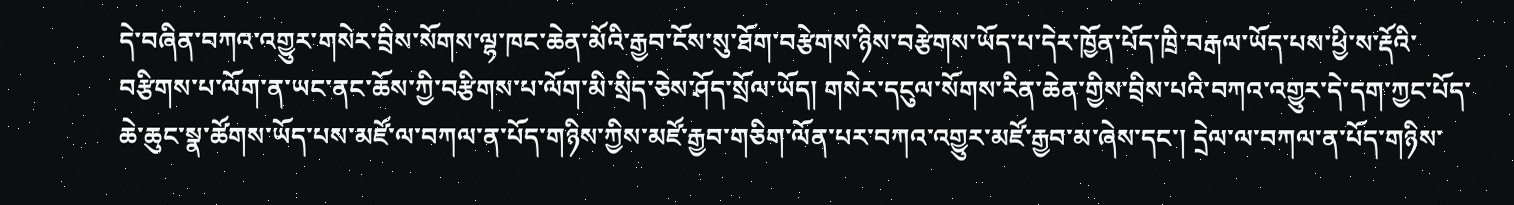དེ་བཞིན་བཀའ་འགྱུར་གསེར་བྲིས་སོགས་ལྷ་ཁང་ཆེན་མོའི་རྒྱབ་ངོས་སུ་ཐོག་བརྩེགས་ཉིས་བརྩེགས་ཡོད་པ་དེར་ཁྱོན་པོད་ཁྲི་བརྒལ་ཡོད་པས་ཕྱི་ས་རྡོའི་བརྩིགས་པ་ལོག་ན་ཡང་ནང་ཆོས་ཀྱི་བརྩིགས་པ་ལོག་མི་སྲིད་ཅེས་ཤོད་སྲོལ་ཡོད། གསེར་དངུལ་སོགས་རིན་ཆེན་གྱིས་བྲིས་པའི་བཀའ་འགྱུར་དེ་དག་ཀྱང་པོད་ཆེ་ཆུང་སྣ་ཚོགས་ཡོད་པས་མཛོ་ལ་བཀལ་ན་པོད་གཉིས་ཀྱིས་མཛོ་རྒྱབ་གཅིག་ལོན་པར་བཀའ་འགྱུར་མཛོ་རྒྱབ་མ་ཞེས་དང་། དྲེལ་ལ་བཀལ་ན་པོད་གཉིས་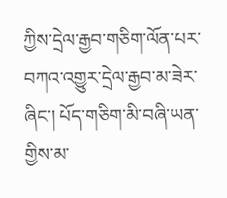ཀྱིས་དྲེལ་རྒྱབ་གཅིག་ལོན་པར་བཀའ་འགྱུར་དྲེལ་རྒྱབ་མ་ཟེར་ཞིང་། པོད་གཅིག་མི་བཞི་ཡན་གྱིས་མ་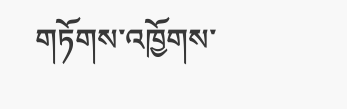གཏོགས་འཁྱོགས་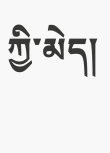ཀྱི་མེད།